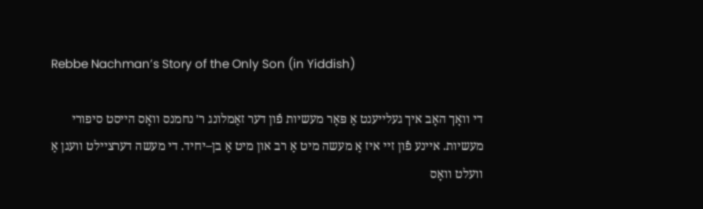Rebbe Nachman’s Story of the Only Son (in Yiddish)

די וואָך האָב איך געלייענט אַ פּאָר מעשיות פֿון דער זאַמלונג ר׳ נחמנס וואָס הייסט סיפורי מעשיות. איינע פֿון זיי איז אַ מעשה מיט אַ רב און מיט אַ בן–יחיד. די מעשה דערציילט וועגן אַ וועלט װאָס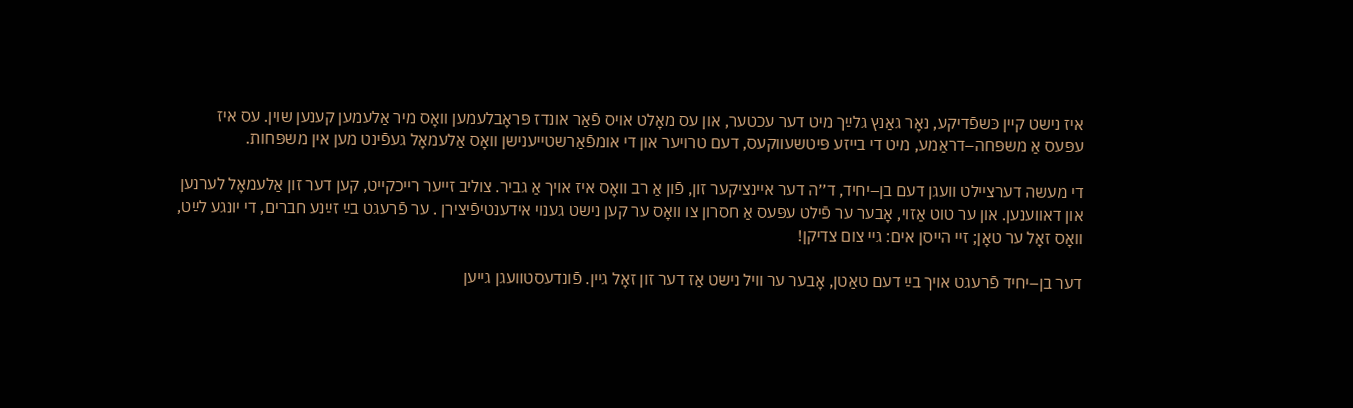איז נישט קײן כּשפֿדיקע, נאָר גאַנץ גלײַך מיט דער עכטער, און עס מאָלט אויס פֿאַר אונדז פּראָבלעמען וואָס מיר אַלעמען קענען שוין. עס איז עפּעס אַ משפּחה–דראַמע, מיט די בײזע פּיטשעװקעס, דעם טרויער און די אומפֿאַרשטייענישן וואָס אַלעמאָל געפֿינט מען אין משפּחות.

די מעשה דערציילט וועגן דעם בן–יחיד, ד׳׳ה דער איינציקער זון, פֿון אַ רב וואָס איז אויך אַ גביר. צוליב זייער רייכקייט, קען דער זון אַלעמאָל לערנען און דאווענען. און ער טוט אַזוי, אָבער ער פֿילט עפּעס אַ חסרון צו וואָס ער קען נישט גענוי אידענטיפֿיצירן . ער פֿרעגט בײַ זײַנע חברים, די יונגע לײַט, וואָס זאָל ער טאָן; זיי הײסן אים: גיי צום צדיקן!

דער בן–יחיד פֿרעגט אויך בײַ דעם טאַטן, אָבער ער וויל נישט אַז דער זון זאָל גיין. פֿונדעסטװעגן גייען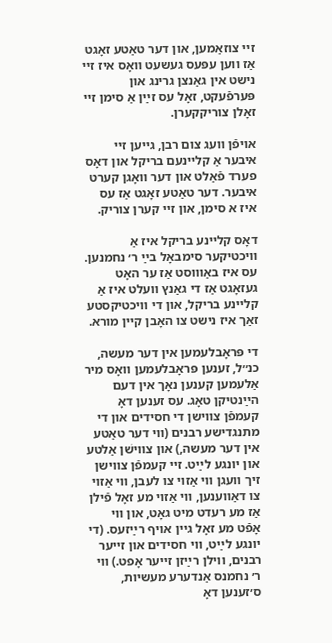זײ צוזאַמען, און דער טאַטע זאָגט אַז ווען עפּעס געשעט װאָס איז זײ נישט אין גאַנצן גרינג און פּערפֿעקט, זאָל עס זײַן אַ סימן זיי זאָלן צוריקקערן.

אויפֿן וועג צום רבן, גייען זײ איבער אַ קליינעם בריקל און דאָס פערד פֿאַלט און דער װאָגן קערט איבער. דער טאַטע זאָגט אַז עס איז א סימן, און זיי קערן צוריק.

דאָס קליינע בריקל איז אַ וויכטיקער סימבאָל בײַ ר׳ נחמנען. עס איז באַװוסט אַז ער האָט געזאָגט אַז די גאַנץ וועלט איז אַ קליינע בריקל, און די וויכטיקסטע זאַך איז נישט צו האָבן קיין מורא.

די פּראָבלעמען אין דער מעשה, כנ׳׳ל, זענען פּראָבלעמען וואָס מיר אַלעמען קענען נאָך אין דעם הײַנטיקן טאָג. עס זענען דאָ קעמפֿן צווישן די חסידים און די מתנגדישע רבנים (ווי דער טאַטע אין דער מעשה,) און צווישׁן אַלטע און יונגע לײַט. זיי קעמפֿן צווישן זיך וועגן ווי אַזוי צו לעבן, ווי אַזוי צו דאַווענען, ווי אַזוי מע זאָל פֿילן אַז מע רעדט מיט גאָט, און ווי אָפֿט מע זאָל גײן אויף רײַזעס. (די יונגע לײַט, ווי חסידים און זייער רבנים, ווילן רײַזן זייער אָפט.) ווי ר׳ נחמנס אַנדערע מעשיות, ס׳זענען דאָ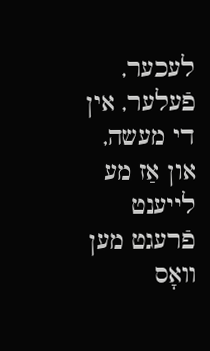לעכער, פֿעלער, אין די מעשה, און אַז מע לייענט פֿרעגט מען וואָס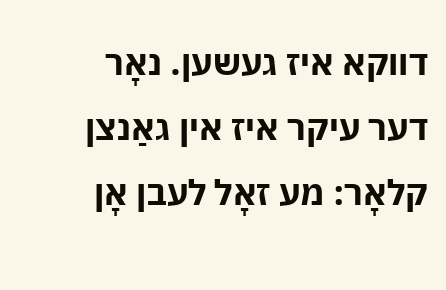דווקא איז געשען. נאָר דער עיקר איז אין גאַנצן קלאָר: מע זאָל לעבן אָן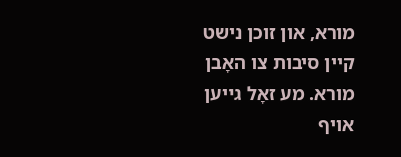מורא, און זוכן נישט קיין סיבות צו האָבן מורא. מע זאָל גײען אויף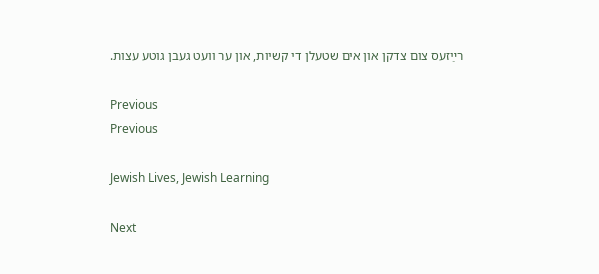רײַזעס צום צדקן און אים שטעלן די קשיות, און ער וועט געבן גוטע עצות.

Previous
Previous

Jewish Lives, Jewish Learning

Next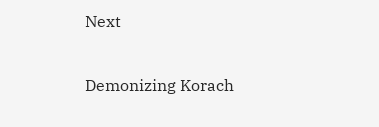Next

Demonizing Korach